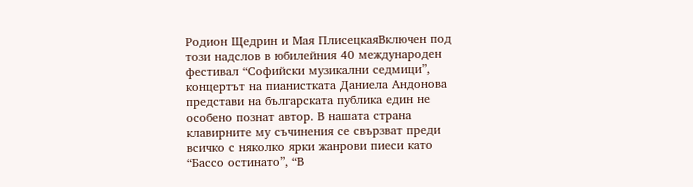Родион Щедрин и Мая ПлисецкаяВключен под този надслов в юбилейния 40 международен фестивал “Софийски музикални седмици”, концертът на пианистката Даниела Андонова представи на българската публика един не особено познат автор. В нашата страна клавирните му съчинения се свързват преди всичко с няколко ярки жанрови пиеси като “Бассо остинато”, “В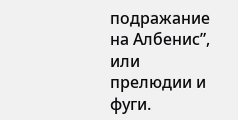подражание на Албенис”, или прелюдии и фуги.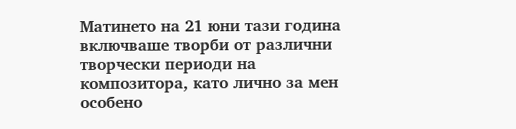Матинето на 21 юни тази година включваше творби от различни творчески периоди на композитора, като лично за мен особено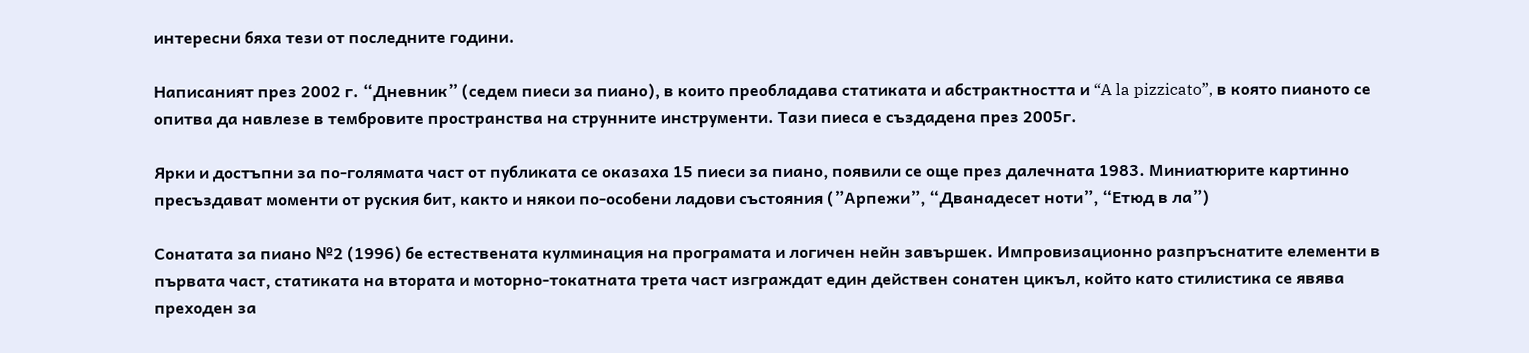интересни бяха тези от последните години.

Написаният през 2002 г. “Дневник” (седем пиеси за пиано), в които преобладава статиката и абстрактността и “A la pizzicato”, в която пианото се опитва да навлезе в тембровите пространства на струнните инструменти. Тази пиеса е създадена през 2005г.

Ярки и достъпни за по-голямата част от публиката се оказаха 15 пиеси за пиано, появили се още през далечната 1983. Миниатюрите картинно пресъздават моменти от руския бит, както и някои по-особени ладови състояния (”Арпежи”, “Дванадесет ноти”, “Етюд в ла”)

Сонатата за пиано №2 (1996) бе естествената кулминация на програмата и логичен нейн завършек. Импровизационно разпръснатите елементи в първата част, статиката на втората и моторно-токатната трета част изграждат един действен сонатен цикъл, който като стилистика се явява преходен за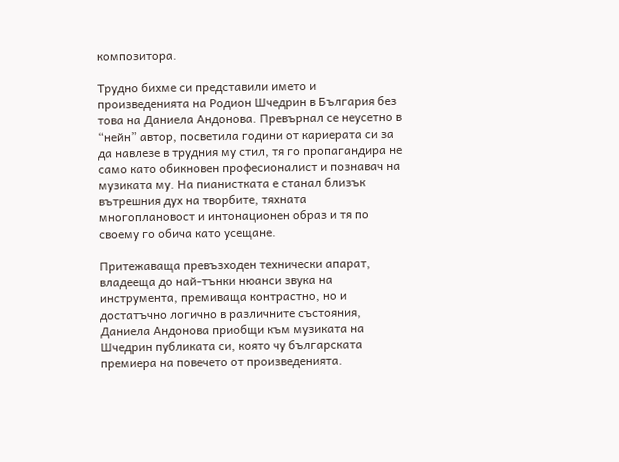композитора.

Трудно бихме си представили името и произведенията на Родион Шчедрин в България без това на Даниела Андонова. Превърнал се неусетно в “нейн” автор, посветила години от кариерата си за да навлезе в трудния му стил, тя го пропагандира не само като обикновен професионалист и познавач на музиката му. На пианистката е станал близък вътрешния дух на творбите, тяхната многоплановост и интонационен образ и тя по своему го обича като усещане.

Притежаваща превъзходен технически апарат, владееща до най-тънки нюанси звука на инструмента, премиваща контрастно, но и достатъчно логично в различните състояния, Даниела Андонова приобщи към музиката на Шчедрин публиката си, която чу българската премиера на повечето от произведенията.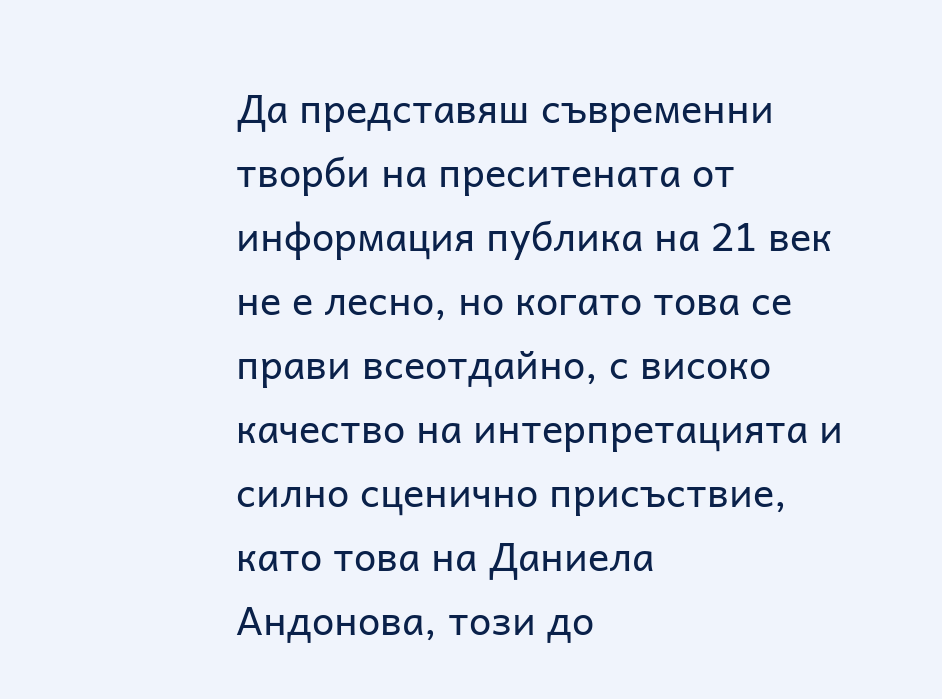Да представяш съвременни творби на преситената от информация публика на 21 век не е лесно, но когато това се прави всеотдайно, с високо качество на интерпретацията и силно сценично присъствие, като това на Даниела Андонова, този до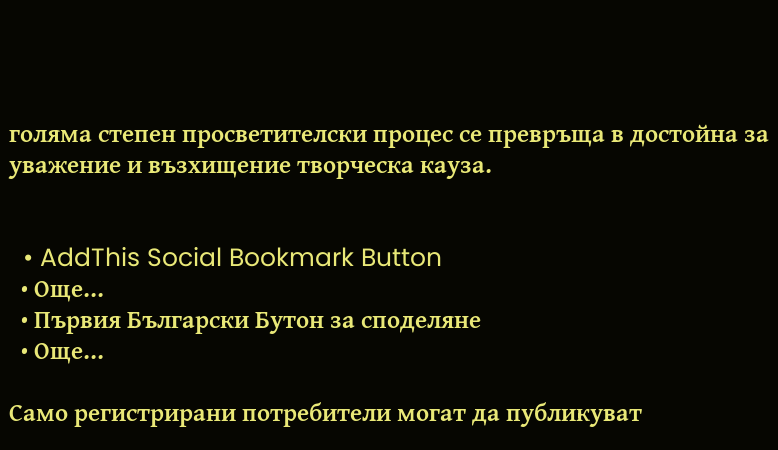голяма степен просветителски процес се превръща в достойна за уважение и възхищение творческа кауза.


  • AddThis Social Bookmark Button
  • Още...
  • Първия Български Бутон за споделяне
  • Още...

Само регистрирани потребители могат да публикуват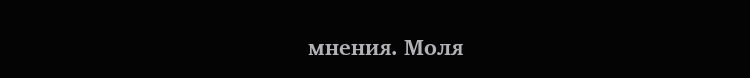мнения. Моля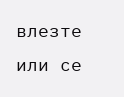влезте или се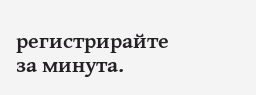регистрирайте за минута.